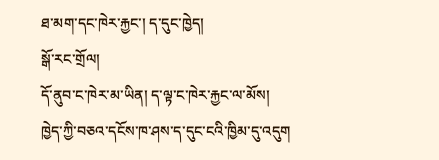ཐ་མག་དང་ཁེར་རྐྱང་། ད་དུང་ཁྱེད།
སྒོ་རང་གྲོལ།
དོ་ནུབ་ང་ཁེར་མ་ཡིན། ད་ལྟ་ང་ཁེར་རྐྱང་ལ་མོས།
ཁྱེད་ཀྱི་བཅའ་དངོས་ཁ་ཤས་ད་དུང་ངའི་ཁྱིམ་དུ་འདུག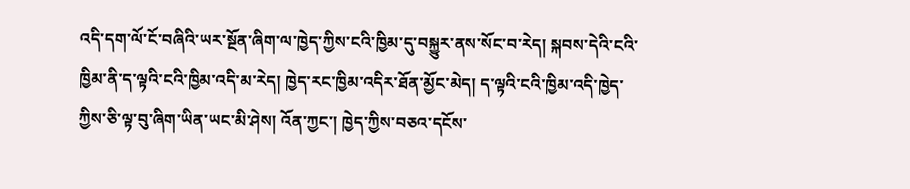འདི་དག་ལོ་ངོ་བཞིའི་ཡར་སྔོན་ཞིག་ལ་ཁྱེད་ཀྱིས་ངའི་ཁྱིམ་དུ་བསྐྱུར་ནས་སོང་བ་རེད། སྐབས་དེའི་ངའི་ཁྱིམ་ནི་ད་ལྟའི་ངའི་ཁྱིམ་འདི་མ་རེད། ཁྱེད་རང་ཁྱིམ་འདིར་ཐོན་མྱོང་མེད། ད་ལྟའི་ངའི་ཁྱིམ་འདི་ཁྱེད་ཀྱིས་ཅི་ལྟ་བུ་ཞིག་ཡིན་ཡང་མི་ཤེས། འོན་ཀྱང་། ཁྱེད་ཀྱིས་བཅའ་དངོས་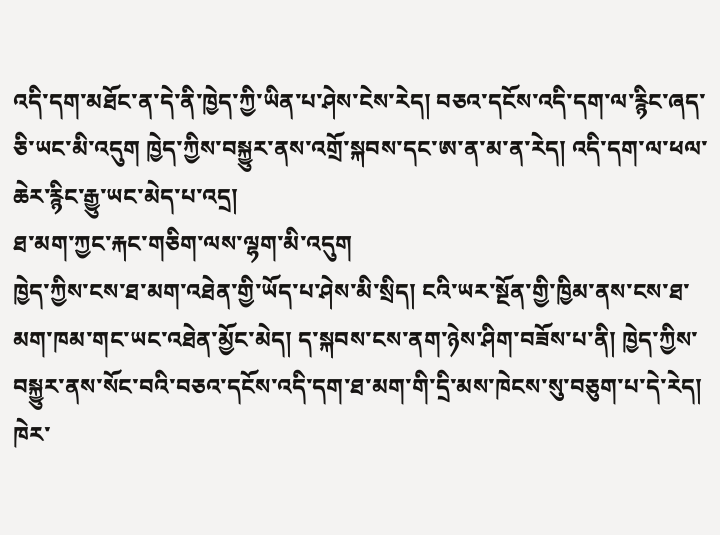འདི་དག་མཐོང་ན་དེ་ནི་ཁྱེད་ཀྱི་ཡིན་པ་ཤེས་ངེས་རེད། བཅའ་དངོས་འདི་དག་ལ་རྙིང་ཞད་ཅི་ཡང་མི་འདུག ཁྱེད་ཀྱིས་བསྐྱུར་ནས་འགྲོ་སྐབས་དང་ཨ་ན་མ་ན་རེད། འདི་དག་ལ་ཕལ་ཆེར་རྙིང་རྒྱུ་ཡང་མེད་པ་འདྲ།
ཐ་མག་ཀྱང་རྐང་གཅིག་ལས་ལྷག་མི་འདུག
ཁྱེད་ཀྱིས་ངས་ཐ་མག་འཐེན་གྱི་ཡོད་པ་ཤེས་མི་སྲིད། ངའི་ཡར་སྔོན་གྱི་ཁྱིམ་ནས་ངས་ཐ་མག་ཁམ་གང་ཡང་འཐེན་མྱོང་མེད། ད་སྐབས་ངས་ནག་ཉེས་ཤིག་བཟོས་པ་ནི། ཁྱེད་ཀྱིས་བསྐྱུར་ནས་སོང་བའི་བཅའ་དངོས་འདི་དག་ཐ་མག་གི་དྲི་མས་ཁེངས་སུ་བཅུག་པ་དེ་རེད།
ཁེར་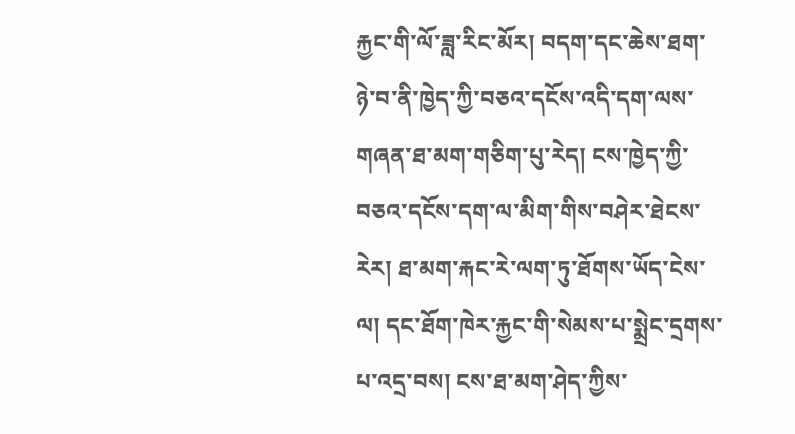རྐྱང་གི་ལོ་ཟླ་རིང་མོར། བདག་དང་ཆེས་ཐག་ཉེ་བ་ནི་ཁྱེད་ཀྱི་བཅའ་དངོས་འདི་དག་ལས་གཞན་ཐ་མག་གཅིག་པུ་རེད། ངས་ཁྱེད་ཀྱི་བཅའ་དངོས་དག་ལ་མིག་གིས་བཤེར་ཐེངས་རེར། ཐ་མག་རྐང་རེ་ལག་ཏུ་ཐོགས་ཡོད་ངེས་ལ། དང་ཐོག་ཁེར་རྐྱང་གི་སེམས་པ་སྨྲེང་དྲགས་པ་འདྲ་བས། ངས་ཐ་མག་ཤེད་ཀྱིས་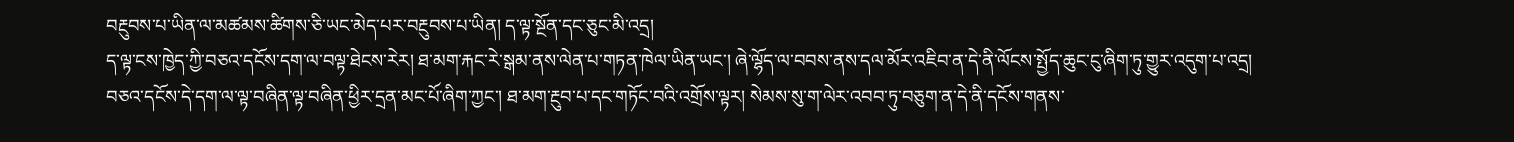བརྔུབས་པ་ཡིན་ལ་མཚམས་ཚིགས་ཅི་ཡང་མེད་པར་བརྔུབས་པ་ཡིན། ད་ལྟ་སྔོན་དང་ཅུང་མི་འདྲ།
ད་ལྟ་ངས་ཁྱེད་ཀྱི་བཅའ་དངོས་དག་ལ་བལྟ་ཐེངས་རེར། ཐ་མག་རྐང་རེ་སྒམ་ནས་ལེན་པ་གཏན་ཁེལ་ཡིན་ཡང་། ཞེ་ལྷོད་ལ་བབས་ནས་དལ་མོར་འཇིབ་ན་དེ་ནི་ལོངས་སྤྱོད་ཆུང་ངུ་ཞིག་ཏུ་གྱུར་འདུག་པ་འདྲ། བཅའ་དངོས་དེ་དག་ལ་ལྟ་བཞིན་ལྟ་བཞིན་ཕྱིར་དྲན་མང་པོ་ཞིག་ཀྱང་། ཐ་མག་རྔུབ་པ་དང་གཏོང་བའི་འགྲོས་ལྟར། སེམས་སུ་ག་ལེར་འབབ་ཏུ་བཅུག་ན་དེ་ནི་དངོས་གནས་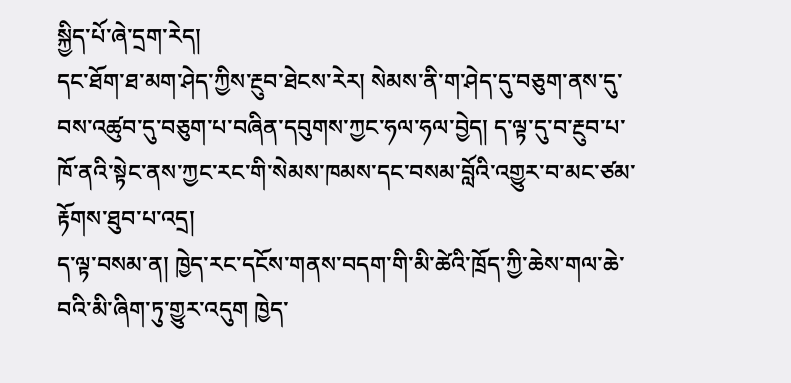སྐྱིད་པོ་ཞེ་དྲག་རེད།
དང་ཐོག་ཐ་མག་ཤེད་ཀྱིས་རྔུབ་ཐེངས་རེར། སེམས་ནི་ག་ཤེད་དུ་བཅུག་ནས་དུ་བས་འཚུབ་དུ་བཅུག་པ་བཞིན་དབུགས་ཀྱང་ཧལ་ཧལ་བྱེད། ད་ལྟ་དུ་བ་རྔུབ་པ་ཁོ་ནའི་སྟེང་ནས་ཀྱང་རང་གི་སེམས་ཁམས་དང་བསམ་བློའི་འགྱུར་བ་མང་ཙམ་རྟོགས་ཐུབ་པ་འདྲ།
ད་ལྟ་བསམ་ན། ཁྱེད་རང་དངོས་གནས་བདག་གི་མི་ཚེའི་ཁྲོད་ཀྱི་ཆེས་གལ་ཆེ་བའི་མི་ཞིག་ཏུ་གྱུར་འདུག ཁྱེད་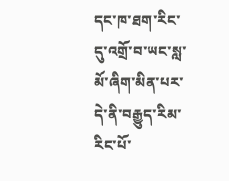དང་ཁ་ཐག་རིང་དུ་འགྲོ་བ་ཡང་སླ་མོ་ཞིག་མིན་པར་དེ་ནི་བརྒྱུད་རིམ་རིང་པོ་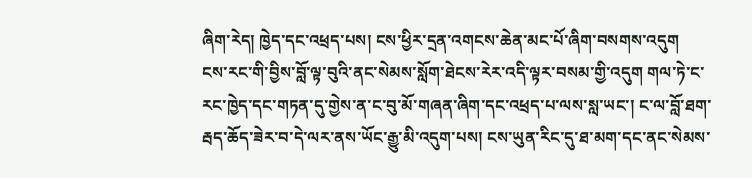ཞིག་རེད། ཁྱེད་དང་འཕྲད་པས། ངས་ཕྱིར་དྲན་འགངས་ཆེན་མང་པོ་ཞིག་བསགས་འདུག
ངས་རང་གི་བྱིས་བློ་ལྟ་བུའི་ནང་སེམས་སློག་ཐེངས་རེར་འདི་ལྟར་བསམ་གྱི་འདུག གལ་ཏེ་ང་རང་ཁྱེད་དང་གཏན་དུ་གྱེས་ན་ང་བུ་མོ་གཞན་ཞིག་དང་འཕྲད་པ་ལས་སླ་ཡང་། ང་ལ་བློ་ཐག་རྦད་ཆོད་ཟེར་བ་དེ་ལར་ནས་ཡོང་རྒྱུ་མི་འདུག་པས། ངས་ཡུན་རིང་དུ་ཐ་མག་དང་ནང་སེམས་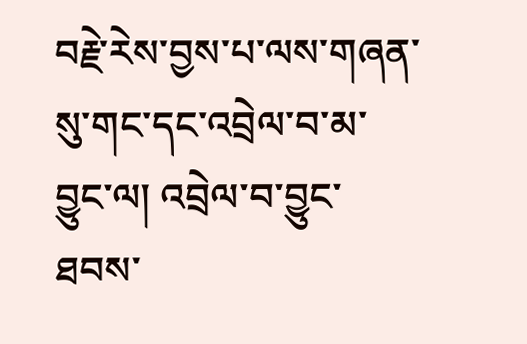བརྗེ་རེས་བྱས་པ་ལས་གཞན་སུ་གང་དང་འབྲེལ་བ་མ་བྱུང་ལ། འབྲེལ་བ་བྱུང་ཐབས་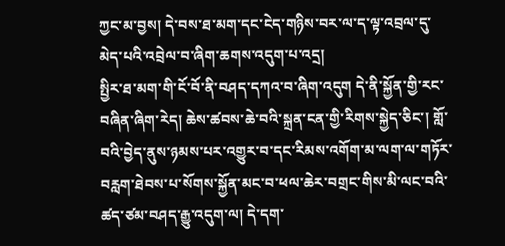ཀྱང་མ་བྱས། དེ་བས་ཐ་མག་དང་ངེད་གཉིས་བར་ལ་ད་ལྟ་འབྲལ་དུ་མེད་པའི་འབྲེལ་བ་ཞིག་ཆགས་འདུག་པ་འདྲ།
སྤྱིར་ཐ་མག་གི་ངོ་བོ་ནི་བཤད་དཀའ་བ་ཞིག་འདུག དེ་ནི་སྐྱོན་གྱི་རང་བཞིན་ཞིག་རེད། ཆེས་ཚབས་ཆེ་བའི་སྐྲན་ངན་གྱི་རིགས་སྐྱེད་ཅིང་། གློ་བའི་བྱེད་ནུས་ཉམས་པར་འགྱུར་བ་དང་རིམས་འགོག་མ་ལག་ལ་གཏོར་བརླག་ཐེབས་པ་སོགས་སྐྱོན་མང་བ་ཕལ་ཆེར་བགྲང་གིས་མི་ལང་བའི་ཚད་ཙམ་བཤད་རྒྱུ་འདུག་ལ། དེ་དག་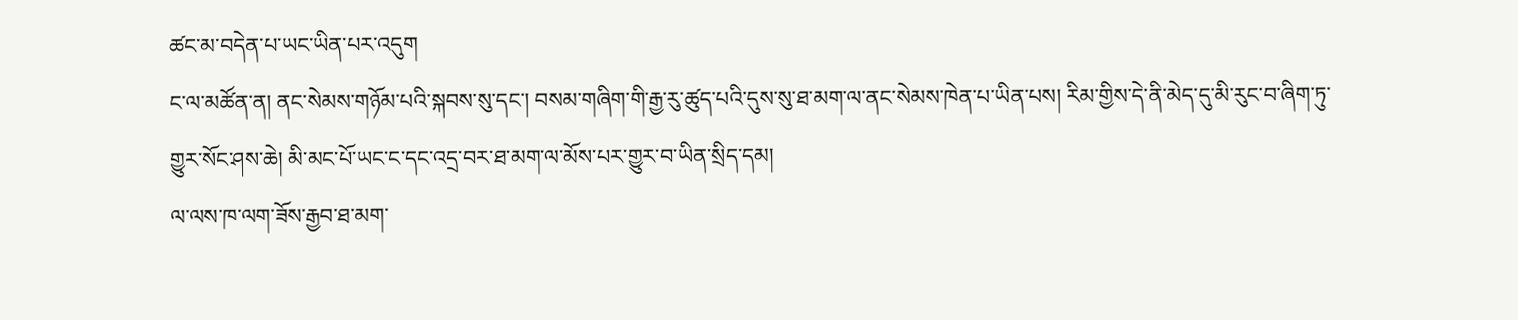ཚང་མ་བདེན་པ་ཡང་ཡིན་པར་འདུག
ང་ལ་མཚོན་ན། ནང་སེམས་གཉོམ་པའི་སྐབས་སུ་དང་། བསམ་གཞིག་གི་རྒྱ་རུ་ཚུད་པའི་དུས་སུ་ཐ་མག་ལ་ནང་སེམས་ཁེན་པ་ཡིན་པས། རིམ་གྱིས་དེ་ནི་མེད་དུ་མི་རུང་བ་ཞིག་ཏུ་གྱུར་སོང་ཤས་ཆེ། མི་མང་པོ་ཡང་ང་དང་འདྲ་བར་ཐ་མག་ལ་མོས་པར་གྱུར་བ་ཡིན་སྲིད་དམ།
ལ་ལས་ཁ་ལག་ཟོས་རྒྱབ་ཐ་མག་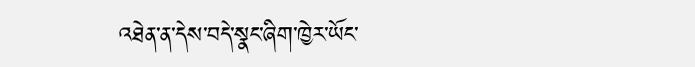འཐེན་ན་དེས་བདེ་སྣང་ཞིག་ཁྱེར་ཡོང་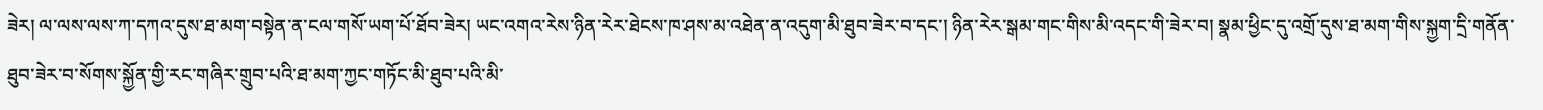ཟེར། ལ་ལས་ལས་ཀ་དཀའ་དུས་ཐ་མག་བསྟེན་ན་ངལ་གསོ་ཡག་པོ་ཐོབ་ཟེར། ཡང་འགའ་རེས་ཉིན་རེར་ཐེངས་ཁ་ཤས་མ་འཐེན་ན་འདུག་མི་ཐུབ་ཟེར་བ་དང་། ཉིན་རེར་སྒམ་གང་གིས་མི་འདང་གི་ཟེར་བ། སྣམ་ཕྱིང་དུ་འགྲོ་དུས་ཐ་མག་གིས་སྐྱག་དྲི་གནོན་ཐུབ་ཟེར་བ་སོགས་སྐྱོན་གྱི་རང་གཞིར་གྲུབ་པའི་ཐ་མག་ཀྱང་གཏོང་མི་ཐུབ་པའི་མི་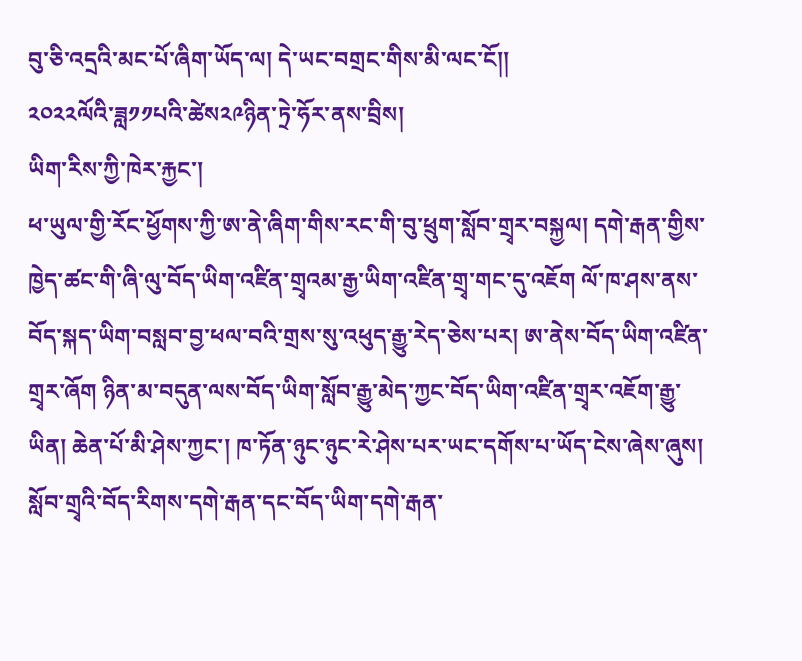བུ་ཅི་འདྲའི་མང་པོ་ཞིག་ཡོད་ལ། དེ་ཡང་བགྲང་གིས་མི་ལང་ངོ།།
༢༠༢༢ལོའི་ཟླ༡༡པའི་ཚེས༢༩ཉིན་ཏྲེ་ཧོར་ནས་བྲིས།
ཡིག་རིས་ཀྱི་ཁེར་རྐྱང་།
ཕ་ཡུལ་གྱི་རོང་ཕྱོགས་ཀྱི་ཨ་ནེ་ཞིག་གིས་རང་གི་བུ་ཕྲུག་སློབ་གྲྭར་བསྐྱལ། དགེ་རྒན་གྱིས་ཁྱེད་ཚང་གི་ཞི་ལུ་བོད་ཡིག་འཛིན་གྲྭའམ་རྒྱ་ཡིག་འཛིན་གྲྭ་གང་དུ་འཇོག ལོ་ཁ་ཤས་ནས་བོད་སྐད་ཡིག་བསླབ་བྱ་ཕལ་བའི་གྲས་སུ་འཕུད་རྒྱུ་རེད་ཅེས་པར། ཨ་ནེས་བོད་ཡིག་འཛིན་གྲྭར་ཞོག ཉིན་མ་བདུན་ལས་བོད་ཡིག་སློབ་རྒྱུ་མེད་ཀྱང་བོད་ཡིག་འཛིན་གྲྭར་འཇོག་རྒྱུ་ཡིན། ཆེན་པོ་མི་ཤེས་ཀྱང་། ཁ་ཏོན་ཉུང་ཉུང་རེ་ཤེས་པར་ཡང་དགོས་པ་ཡོད་ངེས་ཞེས་ཞུས།
སློབ་གྲྭའི་བོད་རིགས་དགེ་རྒན་དང་བོད་ཡིག་དགེ་རྒན་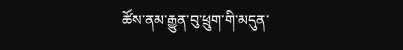ཚོས་ནམ་རྒྱུན་བུ་ཕྲུག་གི་མདུན་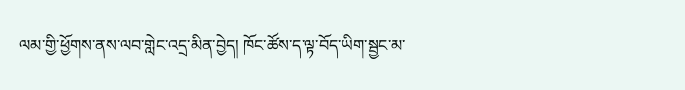ལམ་གྱི་ཕྱོགས་ནས་ལབ་གླེང་འདྲ་མིན་བྱེད། ཁོང་ཚོས་ད་ལྟ་བོད་ཡིག་སྦྱང་མ་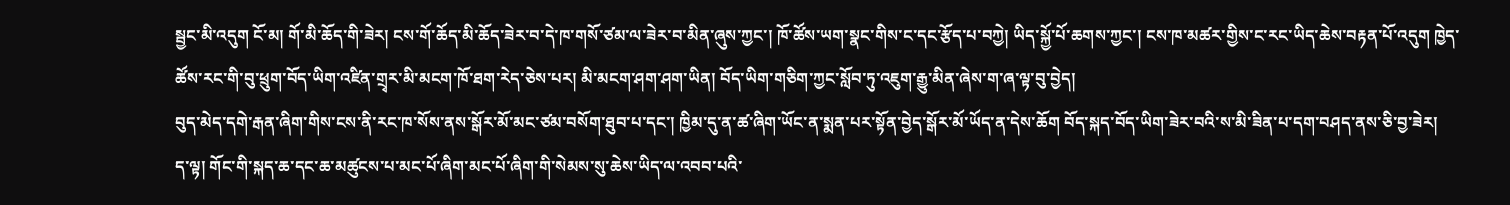སྦྱང་མི་འདུག ངོ་མ། གོ་མི་ཆོད་གི་ཟེར། ངས་གོ་ཆོད་མི་ཆོད་ཟེར་བ་དེ་ཁ་གསོ་ཙམ་ལ་ཟེར་བ་མིན་ཞུས་ཀྱང་། ཁོ་ཚོས་ཡག་སྣང་གིས་ང་དང་རྩོད་པ་བཀྱེ། ཡིད་སྐྱོ་པོ་ཆགས་ཀྱང་། ངས་ཁ་མཚར་གྱིས་ང་རང་ཡིད་ཆེས་བརྟན་པོ་འདུག ཁྱེད་ཚོས་རང་གི་བུ་ཕྲུག་བོད་ཡིག་འཛིན་གྲྭར་མི་མངག་ཁོ་ཐག་རེད་ཅེས་པར། མི་མངག་ཤག་ཤག་ཡིན། བོད་ཡིག་གཅིག་ཀྱང་སློབ་ཏུ་འཇུག་རྒྱུ་མིན་ཞེས་ག་ཞ་ལྟ་བུ་བྱེད།
བུད་མེད་དགེ་རྒན་ཞིག་གིས་ངས་ནི་རང་ཁ་སོས་ནས་སྒོར་མོ་མང་ཙམ་བསོག་ཐུབ་པ་དང་། ཁྱིམ་དུ་ན་ཚ་ཞིག་ཡོང་ན་སྨན་པར་སྟོན་བྱེད་སྒོར་མོ་ཡོད་ན་དེས་ཆོག བོད་སྐད་བོད་ཡིག་ཟེར་བའི་ས་མི་ཟིན་པ་དག་བཤད་ནས་ཅི་བྱ་ཟེར།
ད་ལྟ། གོང་གི་སྐད་ཆ་དང་ཆ་མཚུངས་པ་མང་པོ་ཞིག་མང་པོ་ཞིག་གི་སེམས་སུ་ཆེས་ཡིད་ལ་འབབ་པའི་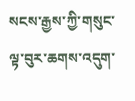སངས་རྒྱས་ཀྱི་གསུང་ལྟ་བུར་ཆགས་འདུག་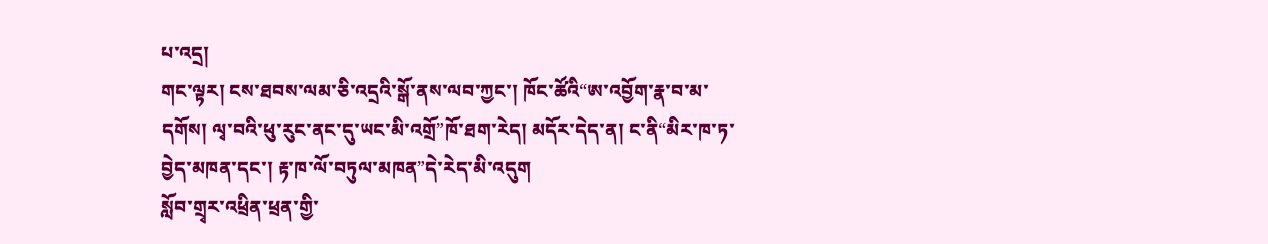པ་འདྲ།
གང་ལྟར། ངས་ཐབས་ལམ་ཅི་འདྲའི་སྒོ་ནས་ལབ་ཀྱང་། ཁོང་ཚོའི“ཨ་འབྱོག་རྣ་བ་མ་དགོས། ལྭ་བའི་ཕུ་རུང་ནང་དུ་ཡང་མི་འགྲོ”ཁོ་ཐག་རེད། མདོར་དེད་ན། ང་ནི“མིར་ཁ་ཏ་བྱེད་མཁན་དང་། རྟ་ཁ་ལོ་བཏུལ་མཁན”དེ་རེད་མི་འདུག
སློབ་གྲྭར་འཕྲིན་ཕྲན་གྱི་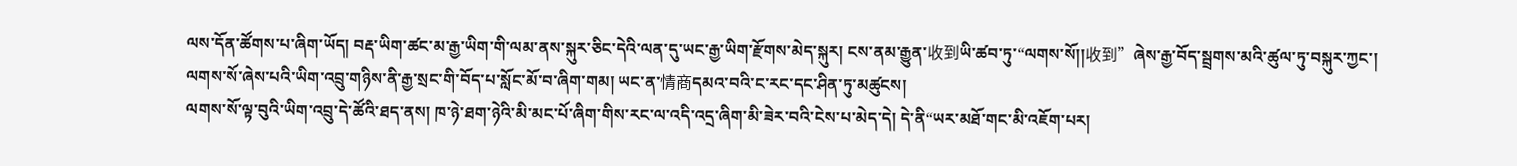ལས་དོན་ཚོགས་པ་ཞིག་ཡོད། བརྡ་ཡིག་ཚང་མ་རྒྱ་ཡིག་གི་ལམ་ནས་སྐུར་ཅིང་དེའི་ལན་དུ་ཡང་རྒྱ་ཡིག་རྫོགས་མེད་སྐུར། ངས་ནམ་རྒྱུན་收到ཡི་ཚབ་ཏུ་“ལགས་སོ།།收到”ཞེས་རྒྱ་བོད་སྦྲགས་མའི་ཚུལ་ཏུ་བསྐུར་ཀྱང་། ལགས་སོ་ཞེས་པའི་ཡིག་འབྲུ་གཉིས་ནི་རྒྱ་སྲང་གི་བོད་པ་སློང་མོ་བ་ཞིག་གམ། ཡང་ན་情商དམའ་བའི་ང་རང་དང་ཤིན་ཏུ་མཚུངས།
ལགས་སོ་ལྟ་བུའི་ཡིག་འབྲུ་དེ་ཚོའི་ཐད་ནས། ཁ་ཉེ་ཐག་ཉེའི་མི་མང་པོ་ཞིག་གིས་རང་ལ་འདི་འདྲ་ཞིག་མི་ཟེར་བའི་ངེས་པ་མེད་དེ། དེ་ནི“ཡར་མཐོ་གང་མི་འཇོག་པར།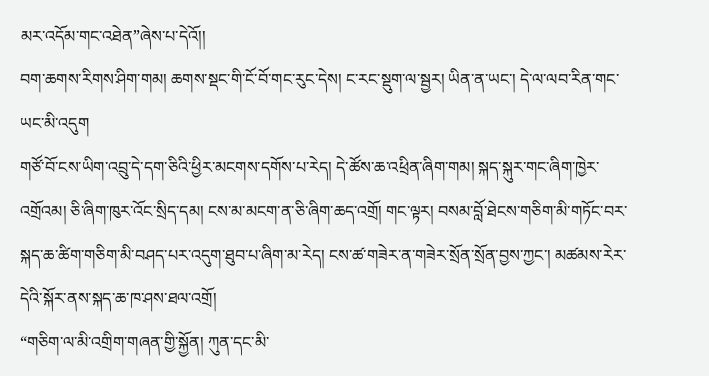མར་འདོམ་གང་འཐེན”ཞེས་པ་དེའོ།།
བག་ཆགས་རིགས་ཤིག་གམ། ཆགས་སྡང་གི་ངོ་བོ་གང་རུང་དེས། ང་རང་སྡུག་ལ་སྦྱར། ཡིན་ན་ཡང་། དེ་ལ་ལབ་རིན་གང་ཡང་མི་འདུག
གཙོ་བོ་ངས་ཡིག་འབྲུ་དེ་དག་ཅིའི་ཕྱིར་མངགས་དགོས་པ་རེད། དེ་ཚོས་ཆ་འཕྲིན་ཞིག་གམ། སྐད་སྐུར་གང་ཞིག་ཁྱེར་འགྲོའམ། ཅི་ཞིག་ཁུར་འོང་སྲིད་དམ། ངས་མ་མངག་ན་ཅི་ཞིག་ཆད་འགྲོ། གང་ལྟར། བསམ་བློ་ཐེངས་གཅིག་མི་གཏོང་བར་སྐད་ཆ་ཚིག་གཅིག་མི་བཤད་པར་འདུག་ཐུབ་པ་ཞིག་མ་རེད། ངས་ཚ་གཟེར་ན་གཟེར་སྲོན་སྲོན་བྱས་ཀྱང་། མཚམས་རེར་དེའི་སྐོར་ནས་སྐད་ཆ་ཁ་ཤས་ཐལ་འགྲོ།
“གཅིག་ལ་མི་འགྲིག་གཞན་གྱི་སྐྱོན། ཀུན་དང་མི་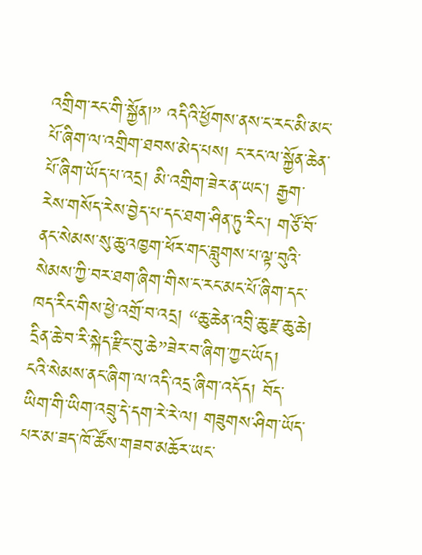འགྲིག་རང་གི་སྐྱོན།” འདིའི་ཕྱོགས་ནས་ང་རང་མི་མང་པོ་ཞིག་ལ་འགྲིག་ཐབས་མེད་པས། ང་རང་ལ་སྐྱོན་ཆེན་པོ་ཞིག་ཡོད་པ་འདྲ། མི་འགྲིག་ཟེར་ན་ཡང་། རྒྱག་རེས་གསོད་རེས་བྱེད་པ་དང་ཐག་ཤིན་ཏུ་རིང་། གཙོ་བོ་ནང་སེམས་སུ་ཆུ་འཁྱག་ཕོར་གང་བླུགས་པ་ལྟ་བུའི་སེམས་ཀྱི་བར་ཐག་ཞིག་གིས་ང་རང་མང་པོ་ཞིག་དང་ཁད་རིང་གིས་ཕྱེ་འགྲོ་བ་འདྲ། “ཆུ་ཆེན་འབྲི་ཆུ་རྫ་ཆུ་ཆེ། དྲིན་ཆེ་བ་རི་སྐེད་རྫིང་བུ་ཆེ”ཟེར་བ་ཞིག་ཀྱང་ཡོད།
ངའི་སེམས་ནང་ཞིག་ལ་འདི་འདྲ་ཞིག་འདོད། བོད་ཡིག་གི་ཡིག་འབྲུ་དེ་དག་རེ་རེ་ལ། གཟུགས་ཤིག་ཡོད་པར་མ་ཟད་ཁོ་ཚོས་གཟབ་མཆོར་ཡང་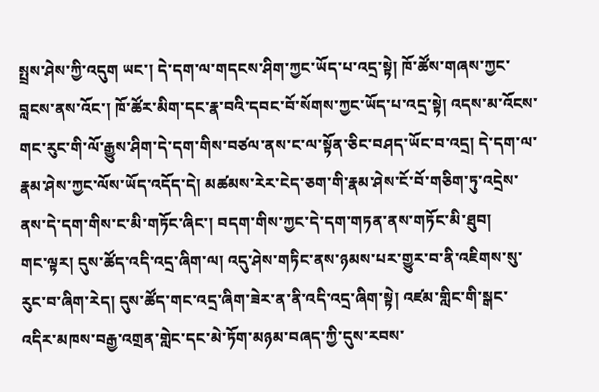སྤྲས་ཤེས་ཀྱི་འདུག ཡང་། དེ་དག་ལ་གདངས་ཤིག་ཀྱང་ཡོད་པ་འདྲ་སྟེ། ཁོ་ཚོས་གཞས་ཀྱང་བླངས་ནས་འོང་། ཁོ་ཚོར་མིག་དང་རྣ་བའི་དབང་བོ་སོགས་ཀྱང་ཡོད་པ་འདྲ་སྟེ། འདས་མ་འོངས་གང་རུང་གི་ལོ་རྒྱུས་ཤིག་དེ་དག་གིས་བཙལ་ནས་ང་ལ་སྟོན་ཅིང་བཤད་ཡོང་བ་འདྲ། དེ་དག་ལ་རྣམ་ཤེས་ཀྱང་ལོས་ཡོད་འདོད་དེ། མཚམས་རེར་ངེད་ཅག་གི་རྣམ་ཤེས་ངོ་བོ་གཅིག་ཏུ་འདྲེས་ནས་དེ་དག་གིས་ང་མི་གཏོང་ཞིང་། བདག་གིས་ཀྱང་དེ་དག་གཏན་ནས་གཏོང་མི་ཐུབ།
གང་ལྟར། དུས་ཚོད་འདི་འདྲ་ཞིག་ལ། འདུ་ཤེས་གཏིང་ནས་ཉམས་པར་གྱུར་བ་ནི་འཇིགས་སུ་རུང་བ་ཞིག་རེད། དུས་ཚོད་གང་འདྲ་ཞིག་ཟེར་ན་ནི་འདི་འདྲ་ཞིག་སྟེ། འཛམ་གླིང་གི་སྒང་འདིར་མཁས་བརྒྱ་འགྲན་གླེང་དང་མེ་ཏོག་མཉམ་བཞད་ཀྱི་དུས་རབས་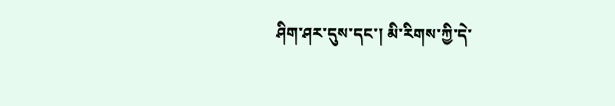ཤིག་ཤར་དུས་དང་། མི་རིགས་ཀྱི་དེ་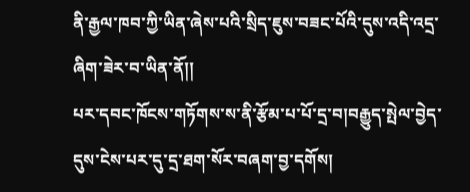ནི་རྒྱལ་ཁབ་ཀྱི་ཡིན་ཞེས་པའི་སྲིད་ཇུས་བཟང་པོའི་དུས་འདི་འདྲ་ཞིག་ཟེར་བ་ཡིན་ནོ།།
པར་དབང་ཁོངས་གཏོགས་ས་ནི་རྩོམ་པ་པོ་དྲ་བ།བརྒྱུད་སྤེལ་བྱེད་དུས་ངེས་པར་དུ་དྲ་ཐག་སོར་བཞག་བྱ་དགོས།